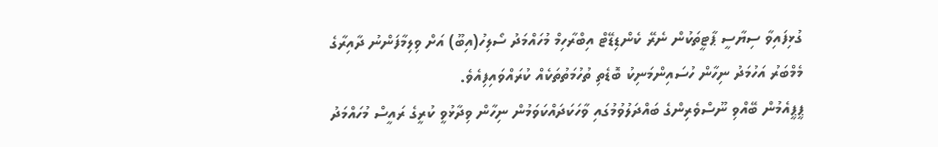ގުޅިފައިވާ ސިޔާސީ ޕާޓީތަކުން ނެރޭ ކެންޑިޑޭޓް އިބްރާހިމް މުހައްމަދު ސޯލިހު(އިބޫ) އަށް ވިލިމާފަންނު ދާއިރާގެ މެމްބަރު އަހުމަދު ނިހާން ހުސައިންމަނިކު ބޮޑެތި ތުހުމަތުތަކެއް ކުރައްވައިފިއެވެ.
ޕީޕީއެމުން ބޭއްވި ނޫސްވެރިންގެ ބައްދަލުވުމުގައި ވާހަކަދައްކަވަމުން ނިހާން ވިދާޅުވީ ކުރީގެ ރައީސް މުހައްމަދު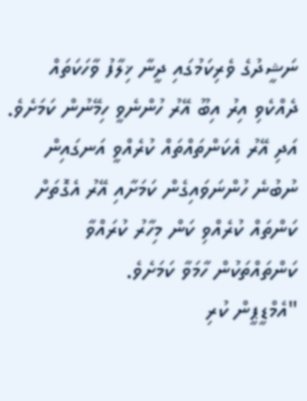ނަޝީދުގެ ވެރިކަމުގައި ދީނާ ޚިލާފު ވާހަކަތައް ދެއްކެވި އިރު އިބޫ އޭރު ހުންނެވީ ހިމޭނުން ކަމަށެވެ. އަދި އޭރު އެކަންތައްތައް ކުރެއްވީ އަނގައިން ނުބުނެ ހުންނަވައިގެން ކަމަށާއި އޭރު އެގޮތަށް ކަންތައް ކުރެއްވި ކަން މިހާރު ކުރައްވާ ކަންތައްތަކުން ހާމަވާ ކަމަށެވެ.
"އެމްޑީޕީން ކުރި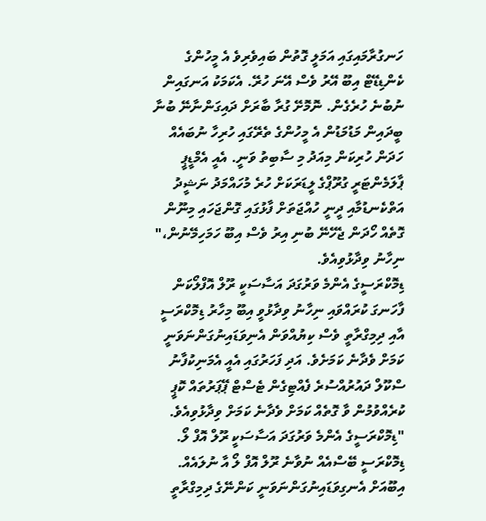ހަނގުރާމައިގައި އަމަލީ ގޮތުން ބައިވެރިވެ އެ މީހުންގެ ކެންޑިޑޭޓް އިބޫ އޭރު ވެސް އޭނަ ހުރޭ. އެކަމަކު އަނގައިން ނުބުނެ ހުރެގެން. ނޮމޮށޭ ގުރާ ބާރަށް ދައިގަންނާނޭ ބުނާ ބީދައިން މަޑުމަޑުން އެ މީހުންގެ ތެރޭގައި ހުރިހާ ނުބައެއް ހަދަން ހުރިކަން މިއަދު މި ސާބިތު ވަނީ. އެއީ އެމްޑީޕީ ޕާލަމެންޓަރީ ގުރޫޕްގެ ލީޑަރަކަށް ހުރެ މުހައްމަދު ނަޝީދު އަތްކެނޑުމާއި ދީނީ ހުއްޖަތަށް ފާޅުގައި ގޮންޖަހައި މިނޫން ގޮތެއް ހޯދަން ޖެހޭނޭ ބުނި އިރު ވެސް އިބޫ ހަމަހިމޭނުން،" ނިހާނު ވިދާޅުވިއެވެ.
ޑިމޮކްރަސީގެ އެންމެ ވަރުގަދަ އަސާސަކީ ރޫލް އޮފްލޯކަން ފާހަނގަ ކުރައްވައި ނިހާނު ވިދާޅުވީ އިބޫ މިހާރު ޑިމޮކްރަސީ އާއި ދިމިގްރާތީ ވެސް ކިޔުއްވަން އެނިވަޑައިނުގަންނަވަނީ ކަމަށް ވެދާނެ ކަމަށެވެ. އަދި ފަހަރުގައި އެއީ އެމަނިކުފާނު ސްކޫލް ދައުރުއްސުރެ ފެއްޓިގެން ޓެސްޓް ޕޭޕަރުތައް ކޮޕީ ކުރެއްވުމުން ވާ ގޮތެއް ކަމަށް ވެދާނެ ކަމަށް ވިދާޅުވިއެވެ.
"ޑިމޮކްރަސީގެ އެންމެ ވަރުގަދަ އަސާސަކީ ރޫލް އޮފް ލޯ. ޑިމޮކްރަސީ ބޭސްއެއް ނުވާނެ ރޫލް އޮފް ލޯ އާ ނުލައެއް. އިބޫއަށް އެނގިވަޑައިނުގަންނަވަނީ ކަންނޭގެ ދިމިގްރާތީ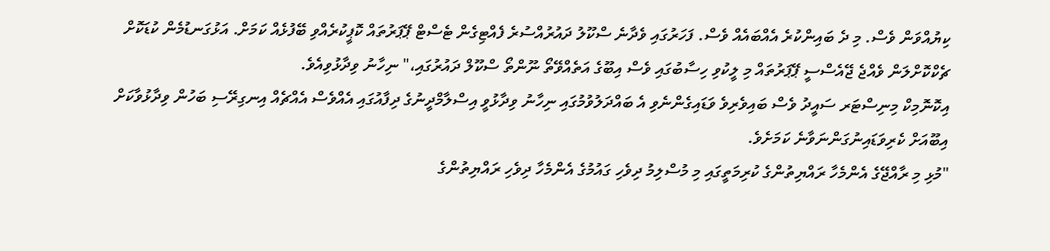ކިޔުއްވަން ވެސް. މި ދެ ބައިންކުރެ އެއްބައެއް ވެސް. ފަހަރުގައި ވެދާނެ ސްކޫލު ދައުރުއްސުރެ ފެއްޓިގެން ޓެސްޓް ޕޭޕަރުތައް ކޮޕީކުރެއްވި ބޭފުޅެއް ކަމަށް. އަޅުގަނޑުމެން ކުޑަކޮށް ޗެކްކޮށްލަން ވެއްޖެ ޖޭއެސްސީ ޕޭޕަރުތައް މި ލީކުވި ހިސާބުގައި ވެސް އިބޫގެ އަތެއްވޭތޯ ނޫންތޯ ސްކޫލް ދައުރުގައި،" ނިހާނު ވިދާޅުވިއެވެ.
އިކޮނޮމިކް މިނިސްޓަރ ސައީދު ވެސް ބައިވެރިވެ ވަޑައިގެންނެވި އެ ބައްދަލުވުމުގައި ނިހާނު ވިދާޅުވީ އިސްލާމްދީނުގެ ދިފާއުގައި އެއްވެސް އެއްޗެއް އިނގިރޭސި ބަހުން ވިދާޅުވާކަށް އިބޫއަށް ކެރިވަޑައިނުގަންނަވާނެ ކަމަށެވެ.
"މުޅި މި ރާއްޖޭގެ އެންމެހާ ރައްޔިތުންގެ ކުރިމަތީގައި މި މުސްލިމު ދިވެހި ގައުމުގެ އެންމެހާ ދިވެހި ރައްޔިތުންގެ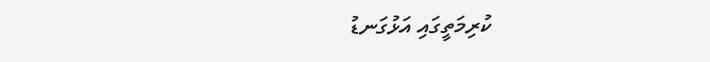ކުރިމަތީގައި އަޅުގަނޑު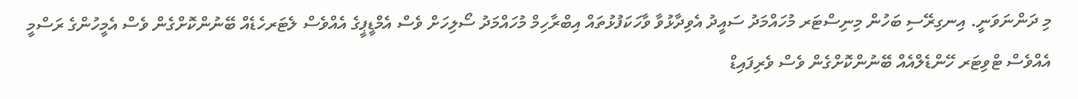މި ދަންނަވަނީ. އިނގިރޭސި ބަހުން މިނިސްޓަރ މުހައްމަދު ސައީދު އެވިދާޅުވާ ވާހަކަފުޅުތައް އިބްރާހިމް މުހައްމަދު ސޯލިހަށް ވެސް އެމްޑީޕީގެ އެއްވެސް ލެޓަރހެޑެއް ބޭނުންކޮށްގެން ވެސް އެމީހުންގެ ރަސްމީ އެއްވެސް ޓްވިޓަރ ހޭންޑެލްއެއް ބޭނުންކޮށްގެން ވެސް ވެރިފައިޑް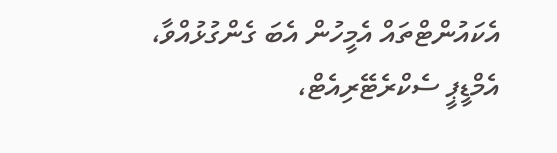އެކައުންޓްތައް އެމީހުން އެބަ ގެންގުޅުއްވާ، އެމްޑީޕީ ސެކްރެޓޭރިއެޓް،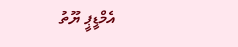އެމްޑީޕީ ޔޫތު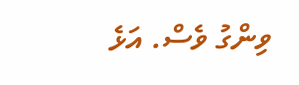ވިންގު ވެސް. އަޅެ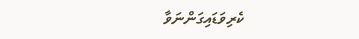ކެރިވަޑައިގަންނަވާ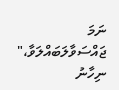ނަމަ ޖައްސަވާލަބައްލަވާ،" ނިހާނު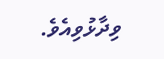ވިދާޅުވިއެވެ.